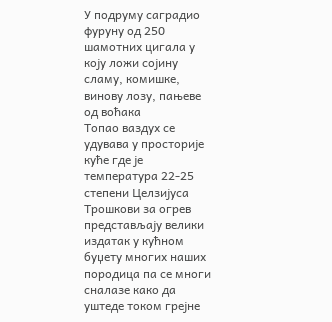У подруму саградио фуруну од 250 шамотних цигала у коју ложи сојину сламу, комишке, винову лозу, пањеве од воћака
Топао ваздух се удувава у просторије куће где је температура 22-25 степени Целзијуса
Трошкови за огрев представљају велики издатак у кућном буџету многих наших породица па се многи сналазе како да уштеде током грејне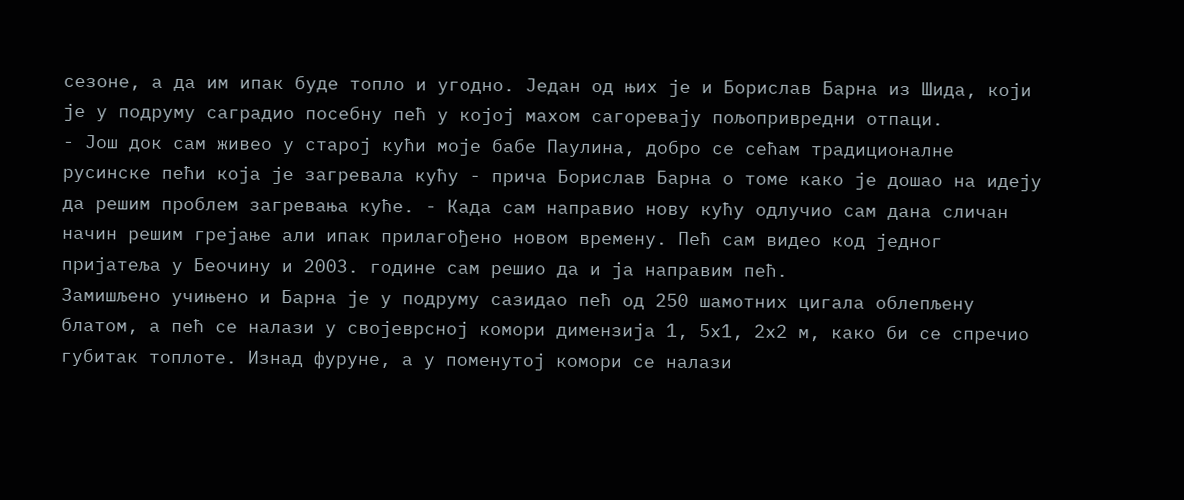сезоне, а да им ипак буде топло и угодно. Један од њих је и Борислав Барна из Шида, који је у подруму саградио посебну пећ у којој махом сагоревају пољопривредни отпаци.
- Још док сам живео у старој кући моје бабе Паулина, добро се сећам традиционалне русинске пећи која је загревала кућу - прича Борислав Барна о томе како је дошао на идеју да решим проблем загревања куће. - Када сам направио нову кућу одлучио сам дана сличан начин решим грејање али ипак прилагођено новом времену. Пећ сам видео код једног пријатеља у Беочину и 2003. године сам решио да и ја направим пећ.
Замишљено учињено и Барна је у подруму сазидао пећ од 250 шамотних цигала облепљену блатом, а пећ се налази у својеврсној комори димензија 1, 5х1, 2х2 м, како би се спречио губитак топлоте. Изнад фуруне, а у поменутој комори се налази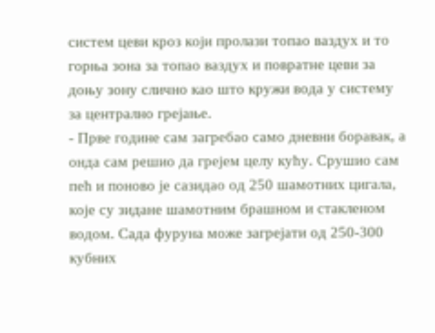систем цеви кроз који пролази топао ваздух и то горња зона за топао ваздух и повратне цеви за доњу зону слично као што кружи вода у систему за централно грејање.
- Прве године сам загребао само дневни боравак, а онда сам решио да грејем целу кућу. Срушио сам пећ и поново је сазидао од 250 шамотних цигала, које су зидане шамотним брашном и стакленом водом. Сада фуруна може загрејати од 250-300 кубних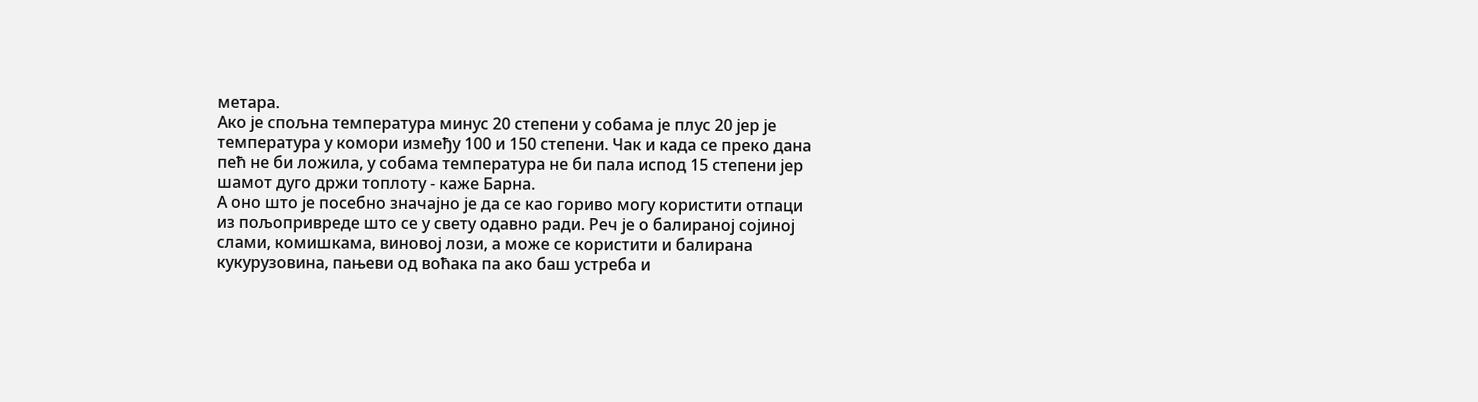метара.
Ако је спољна температура минус 20 степени у собама је плус 20 јер је температура у комори између 100 и 150 степени. Чак и када се преко дана пећ не би ложила, у собама температура не би пала испод 15 степени јер шамот дуго држи топлоту - каже Барна.
А оно што је посебно значајно је да се као гориво могу користити отпаци из пољопривреде што се у свету одавно ради. Реч је о балираној сојиној слами, комишкама, виновој лози, а може се користити и балирана кукурузовина, пањеви од воћака па ако баш устреба и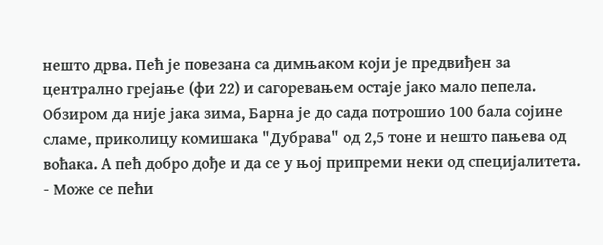нешто дрва. Пећ је повезана са димњаком који је предвиђен за централно грејање (фи 22) и сагоревањем остаје јако мало пепела. Обзиром да није јака зима, Барна је до сада потрошио 100 бала сојине сламе, приколицу комишака "Дубрава" од 2,5 тоне и нешто пањева од воћака. А пећ добро дође и да се у њој припреми неки од специјалитета.
- Може се пећи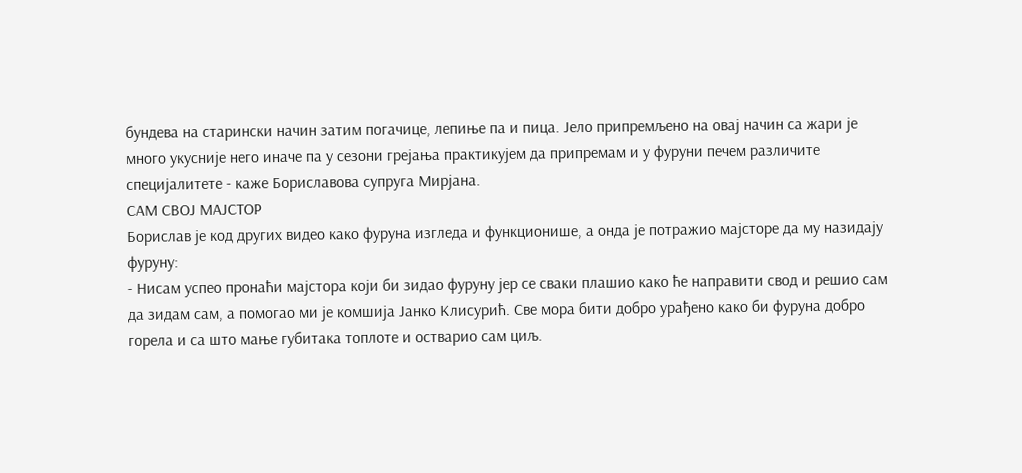бундева на старински начин затим погачице, лепиње па и пица. Јело припремљено на овај начин са жари је много укусније него иначе па у сезони грејања практикујем да припремам и у фуруни печем различите специјалитете - каже Бориславова супруга Мирјана.
САМ СВОЈ МАЈСТОР
Борислав је код других видео како фуруна изгледа и функционише, а онда је потражио мајсторе да му назидају фуруну:
- Нисам успео пронаћи мајстора који би зидао фуруну јер се сваки плашио како ће направити свод и решио сам да зидам сам, а помогао ми је комшија Јанко Клисурић. Све мора бити добро урађено како би фуруна добро горела и са што мање губитака топлоте и остварио сам циљ.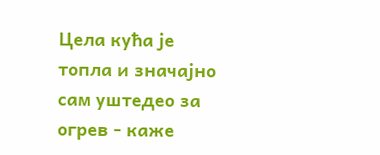Цела кућа је топла и значајно сам уштедео за огрев - каже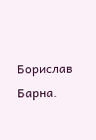Борислав Барна.